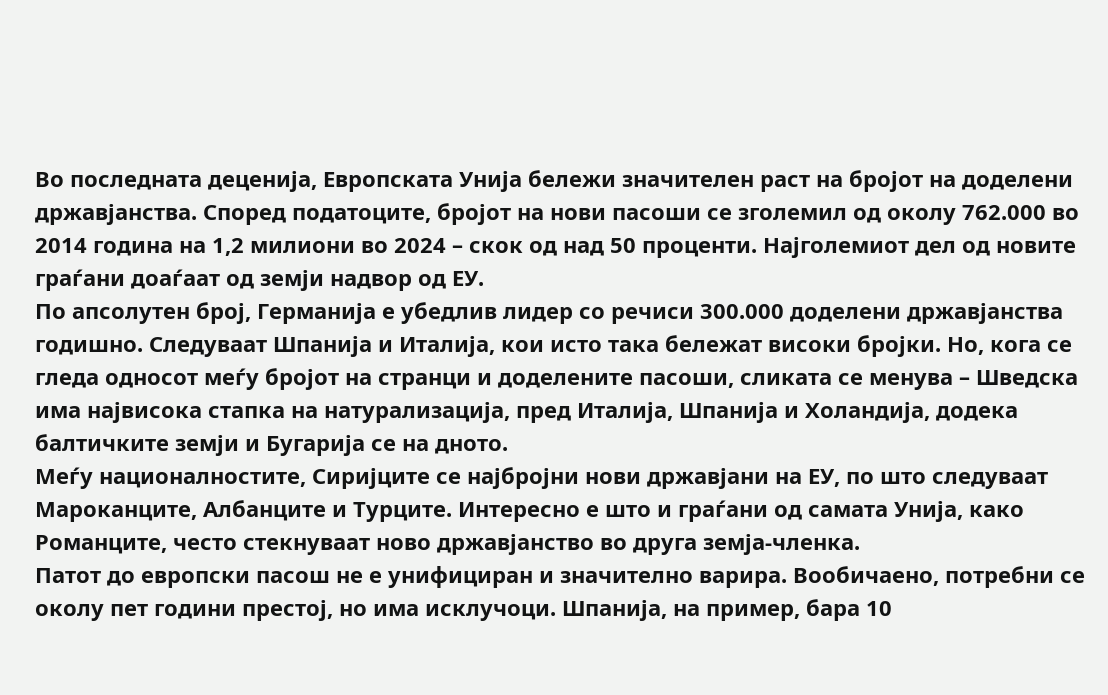Во последната деценија, Европската Унија бележи значителен раст на бројот на доделени државјанства. Според податоците, бројот на нови пасоши се зголемил од околу 762.000 во 2014 година на 1,2 милиони во 2024 – скок од над 50 проценти. Најголемиот дел од новите граѓани доаѓаат од земји надвор од ЕУ.
По апсолутен број, Германија е убедлив лидер со речиси 300.000 доделени државјанства годишно. Следуваат Шпанија и Италија, кои исто така бележат високи бројки. Но, кога се гледа односот меѓу бројот на странци и доделените пасоши, сликата се менува – Шведска има највисока стапка на натурализација, пред Италија, Шпанија и Холандија, додека балтичките земји и Бугарија се на дното.
Меѓу националностите, Сиријците се најбројни нови државјани на ЕУ, по што следуваат Мароканците, Албанците и Турците. Интересно е што и граѓани од самата Унија, како Романците, често стекнуваат ново државјанство во друга земја-членка.
Патот до европски пасош не е унифициран и значително варира. Вообичаено, потребни се околу пет години престој, но има исклучоци. Шпанија, на пример, бара 10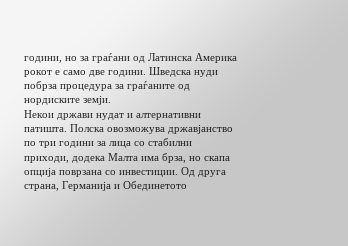години, но за граѓани од Латинска Америка рокот е само две години. Шведска нуди побрза процедура за граѓаните од нордиските земји.
Некои држави нудат и алтернативни патишта. Полска овозможува државјанство по три години за лица со стабилни приходи, додека Малта има брза, но скапа опција поврзана со инвестиции. Од друга страна, Германија и Обединетото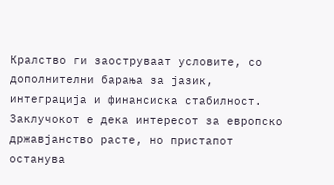Кралство ги заоструваат условите, со дополнителни барања за јазик, интеграција и финансиска стабилност.
Заклучокот е дека интересот за европско државјанство расте, но пристапот останува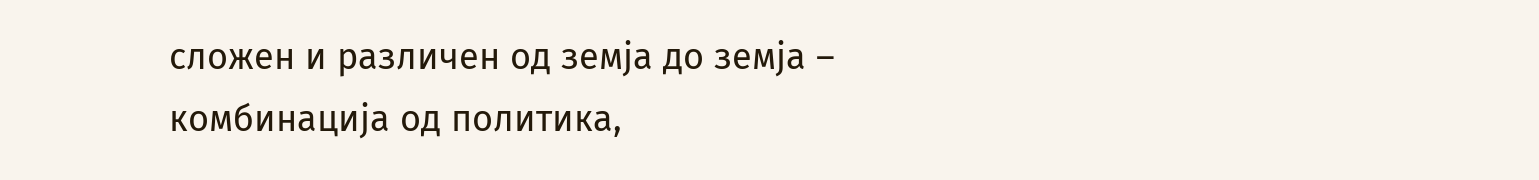сложен и различен од земја до земја – комбинација од политика,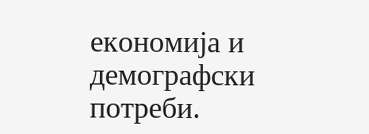економија и демографски потреби.